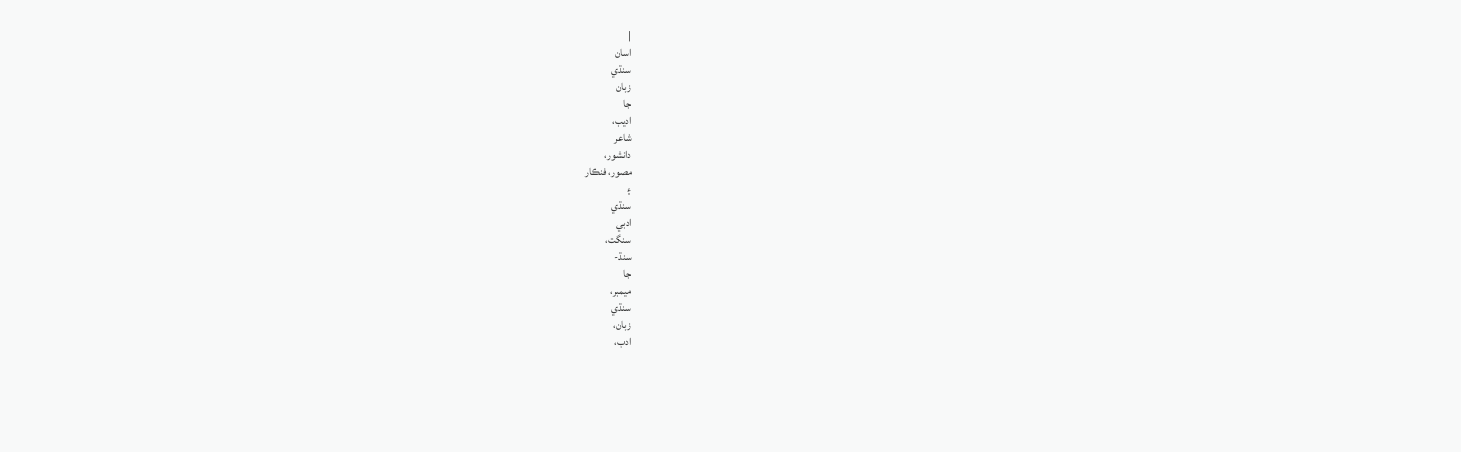|
اسان
سنڌي
زبان
جا
اديب،
شاعر
دانشور،
مصور، فنڪار
۽
سنڌي
ادبي
سنگت،
سنڌ-
جا
ميمبر،
سنڌي
زبان،
ادب،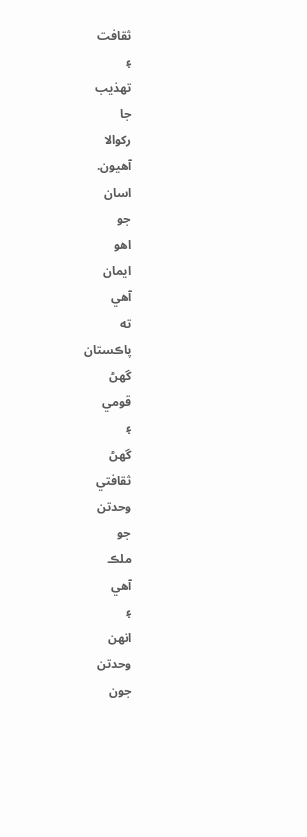ثقافت
۽
تهذيب
جا
رکوالا
آهيون.
اسان
جو
اهو
ايمان
آهي
ته
پاڪستان
گهڻ
قومي
۽
گهڻ
ثقافتي
وحدتن
جو
ملڪ
آهي
۽
انهن
وحدتن
جون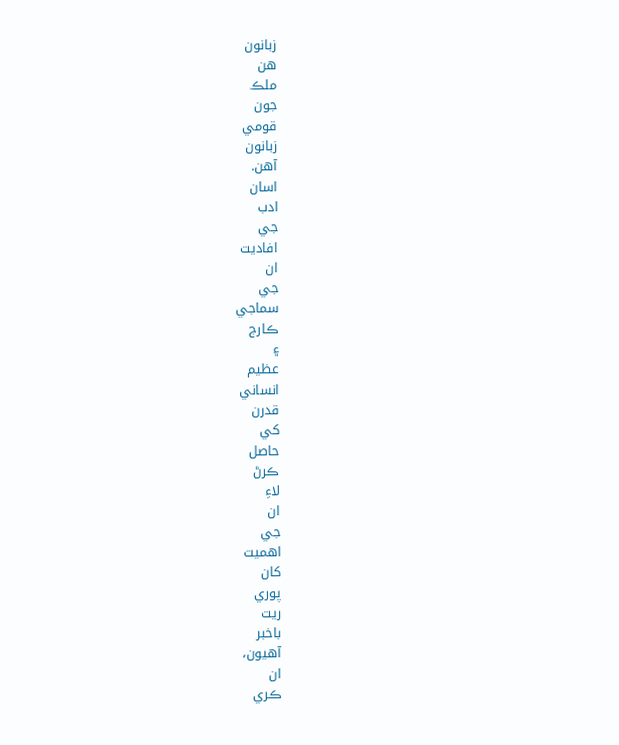زبانون
هن
ملڪ
جون
قومي
زبانون
آهن.
اسان
ادب
جي
افاديت
ان
جي
سماجي
ڪارج
۽
عظيم
انساني
قدرن
کي
حاصل
ڪرڻ
لاءِ
ان
جي
اهميت
کان
پوري
ريت
باخبر
آهيون،
ان
ڪري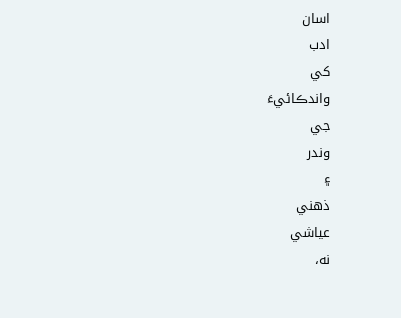اسان
ادب
کي
واندڪائيءَ
جي
وندر
۽
ذهني
عياشي
نه،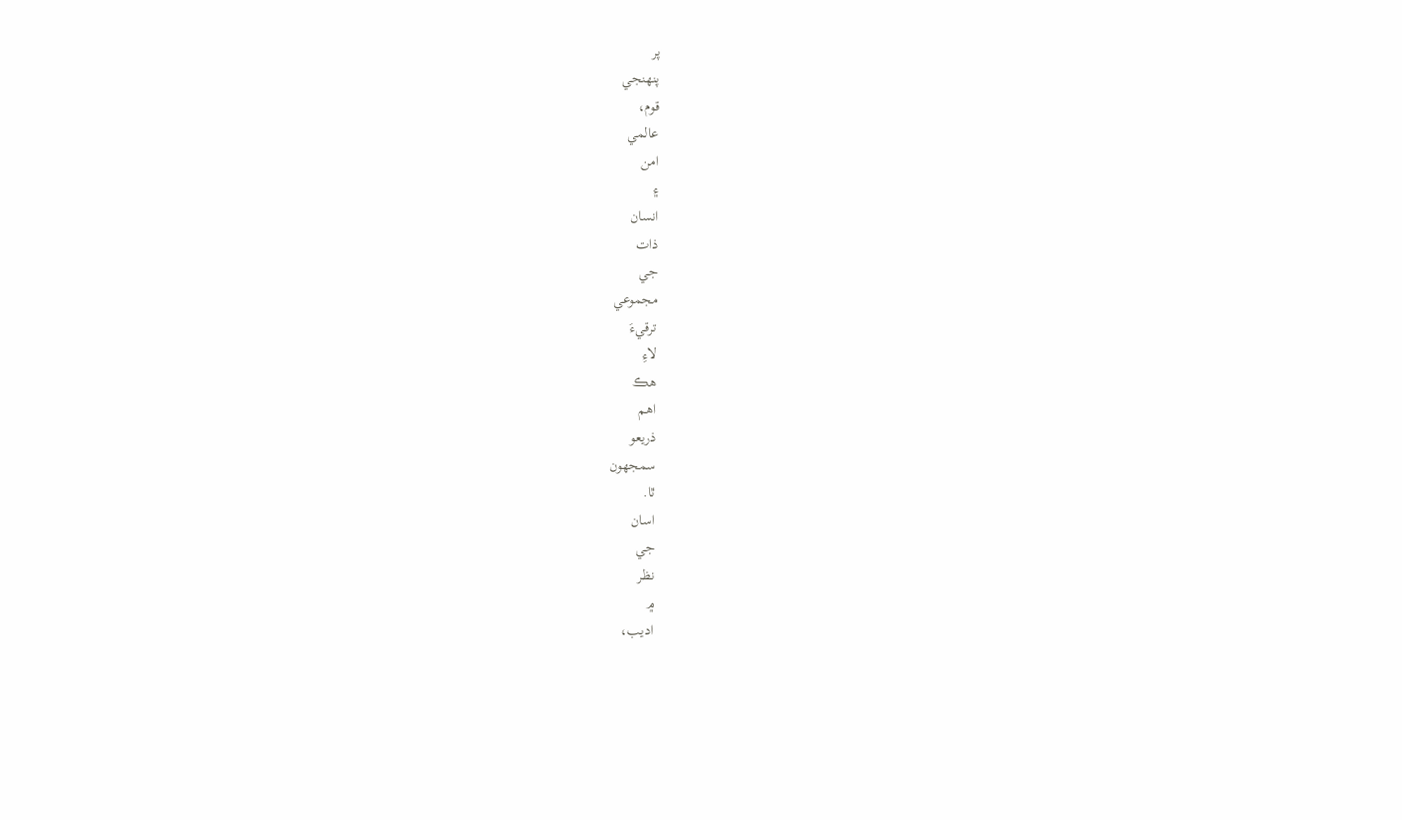پر
پنهنجي
قوم،
عالمي
امن
۽
انسان
ذات
جي
مجموعي
ترقيءَ
لاءِ
هڪ
اهم
ذريعو
سمجهون
ٿا.
اسان
جي
نظر
۾
اديب،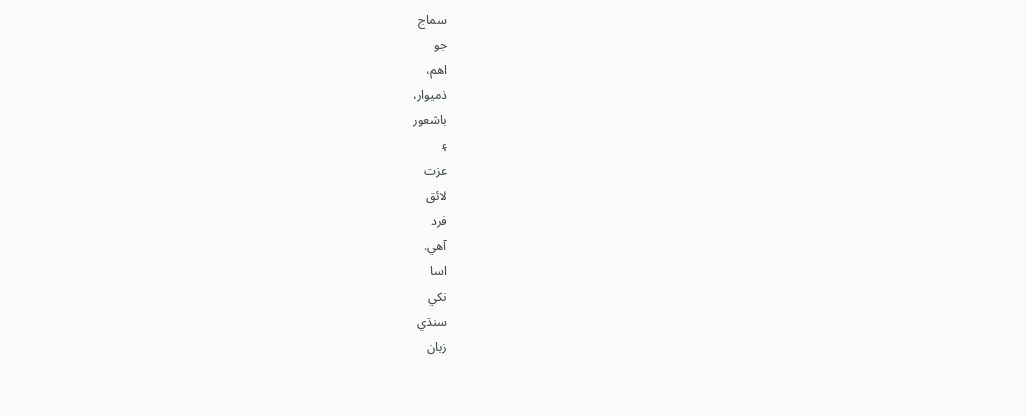سماج
جو
اهم،
ذميوار،
باشعور
۽
عزت
لائق
فرد
آهي.
اسا
نکي
سنڌي
زبان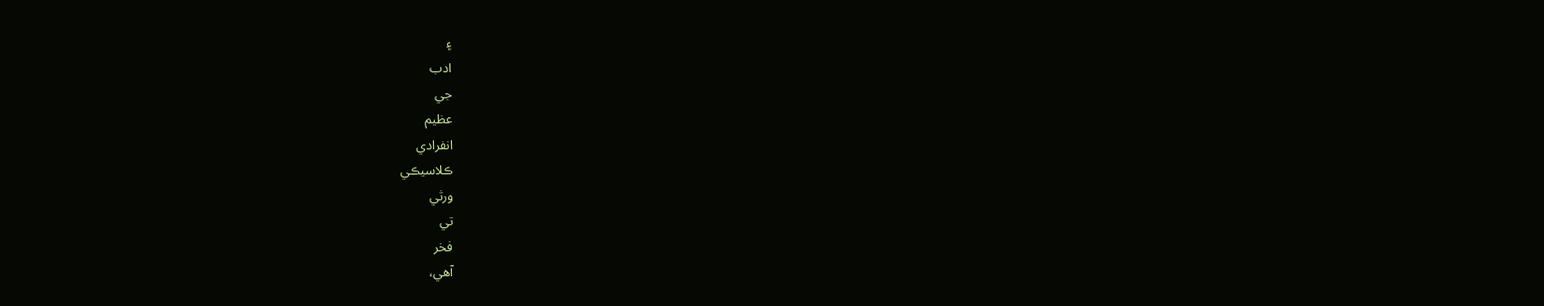۽
ادب
جي
عظيم
انفرادي
ڪلاسيڪي
ورثي
تي
فخر
آهي،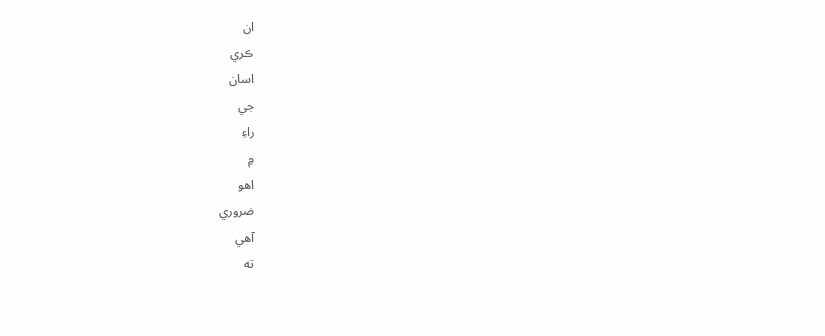ان
ڪري
اسان
جي
راءِ
۾
اهو
ضروري
آهي
ته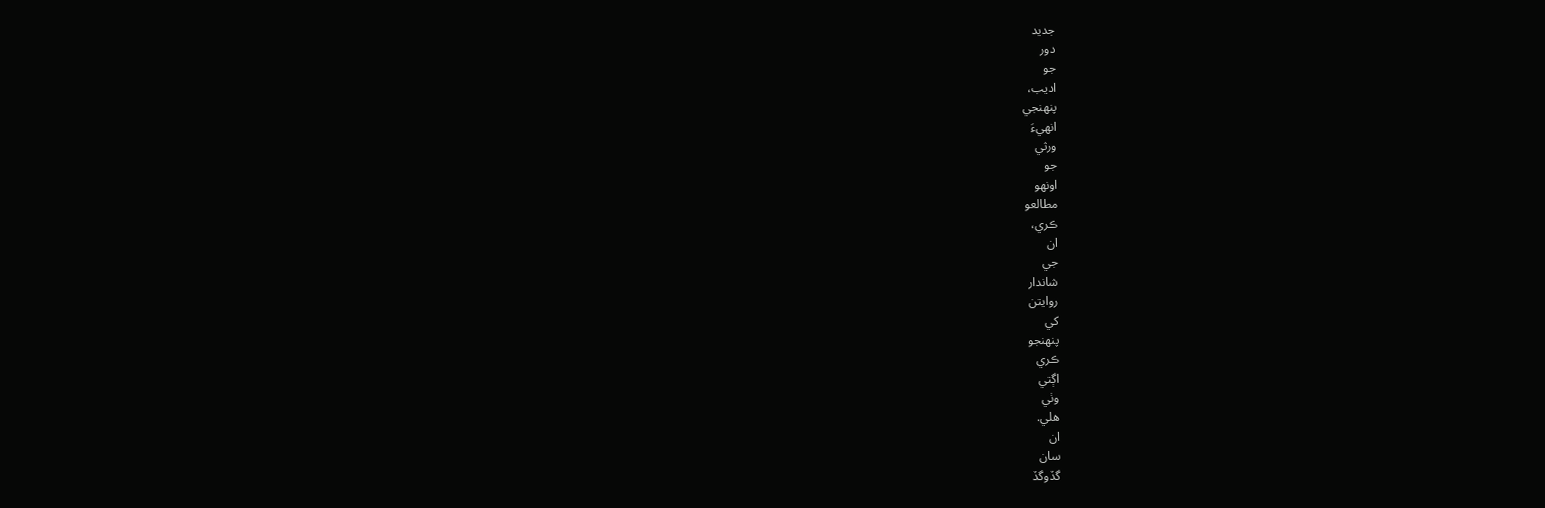جديد
دور
جو
اديب،
پنهنجي
انهيءَ
ورثي
جو
اونهو
مطالعو
ڪري،
ان
جي
شاندار
روايتن
کي
پنهنجو
ڪري
اڳتي
وٺي
هلي.
ان
سان
گڏوگڏ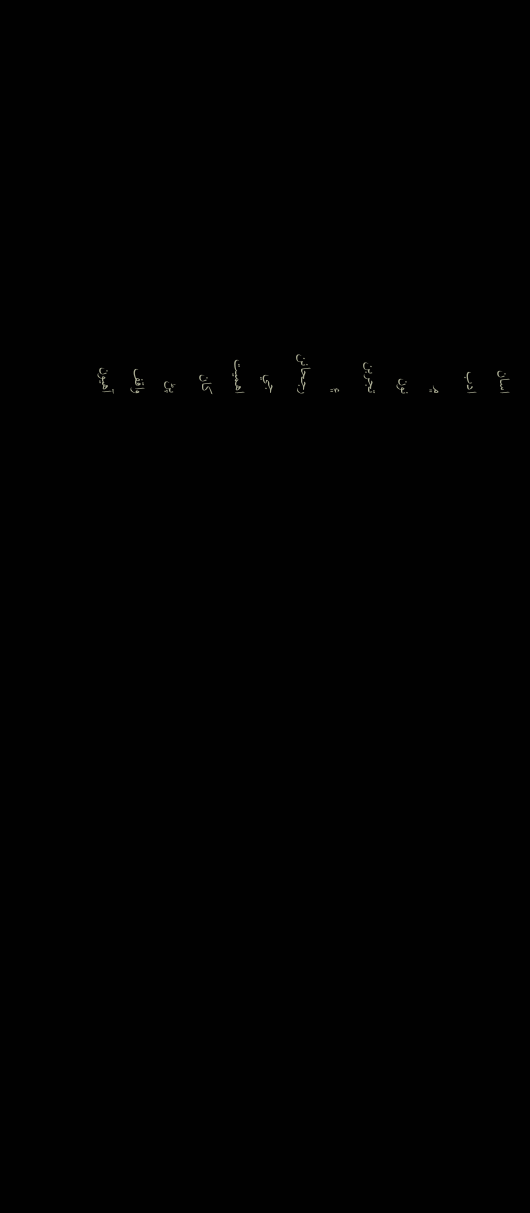اسان
ادب
۾
نون
تجربن
۽
رجحانن
جي
اهميت
کان
پڻ
واقف
آهيون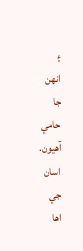۽
انهن
جا
حامي
آهيون.
اسان
جي
اها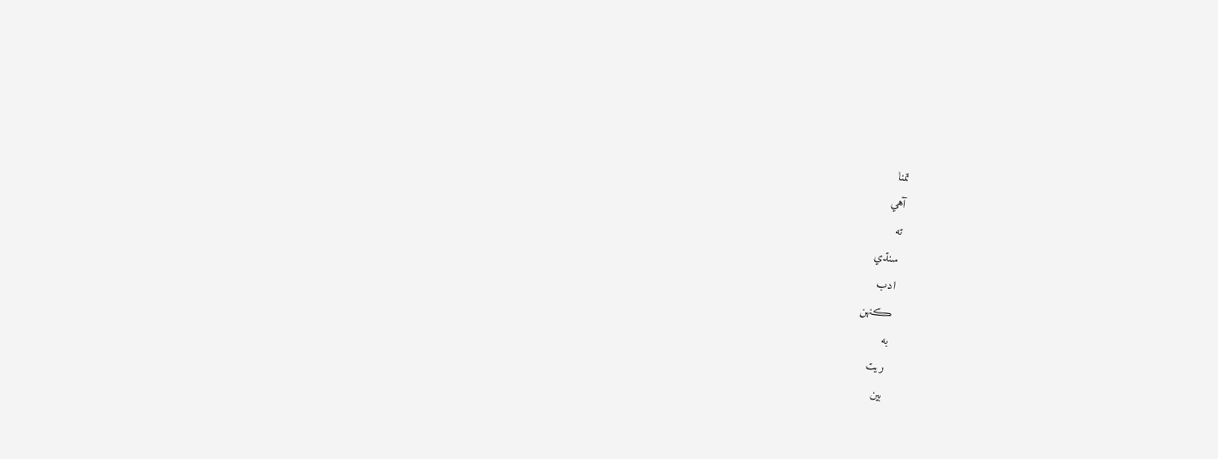تمنا
آهي
ته
سنڌي
ادب
ڪنهن
به
ريت
بين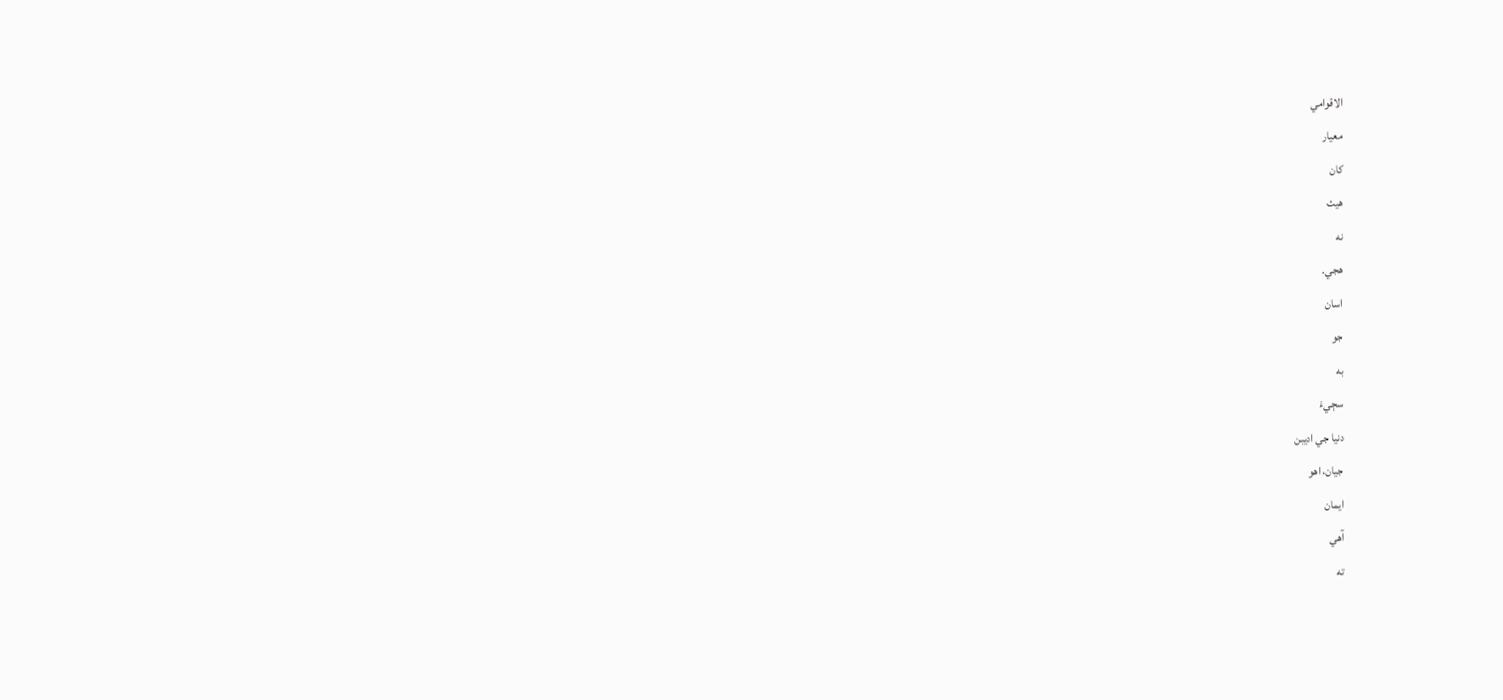الاقوامي
معيار
کان
هيٺ
نه
هجي.
اسان
جو
به
سڄيءَ
دنيا جي اديبن
جيان، اهو
ايمان
آهي
ته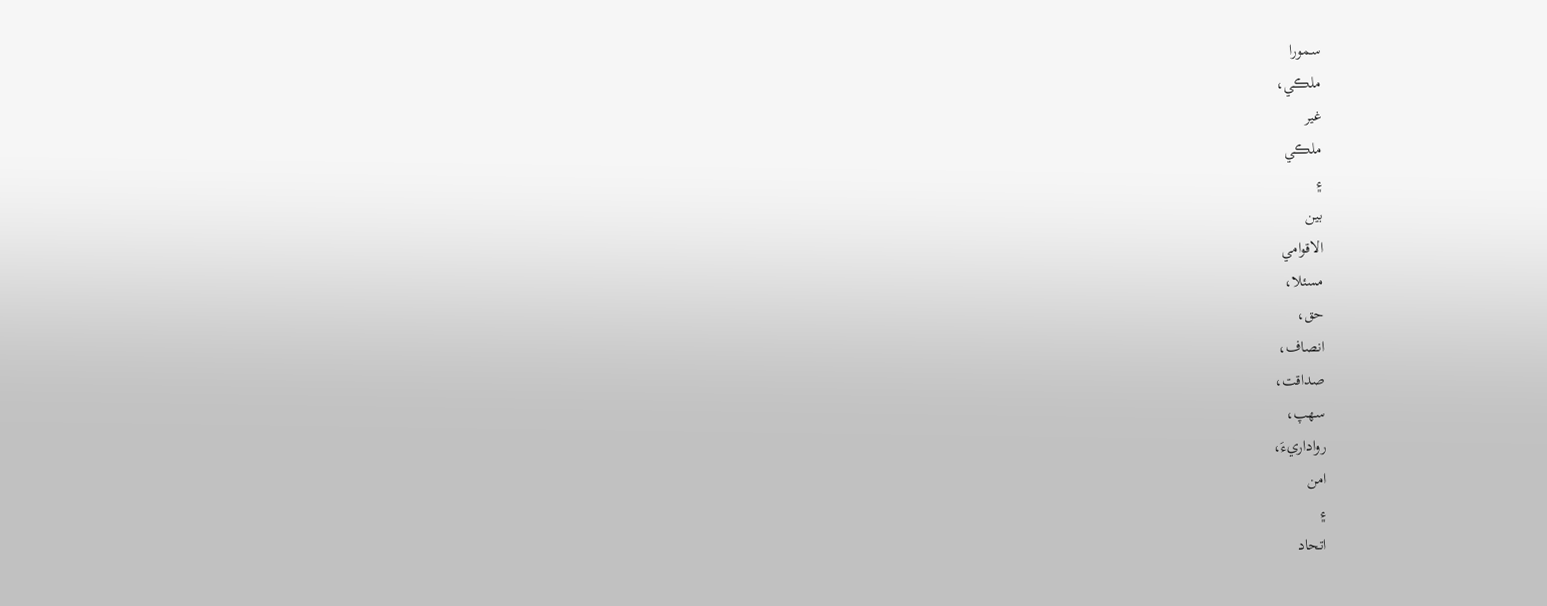سمورا
ملڪي،
غير
ملڪي
۽
بين
الاقوامي
مسئلا،
حق،
انصاف،
صداقت،
سهپ،
رواداريءَ،
امن
۽
اتحاد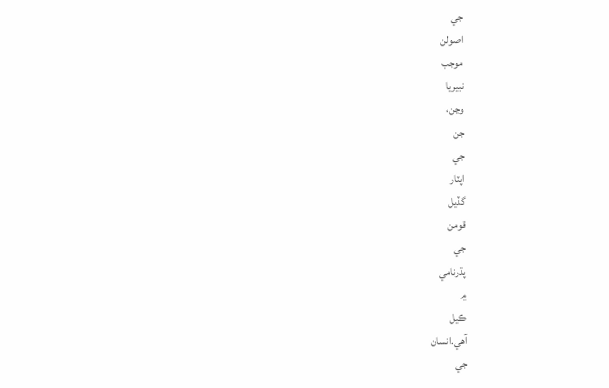جي
اصولن
موجب
نبيريا
وڃن،
جن
جي
اپٽار
گڏيل
قومن
جي
پڌرنامي
۾
ڪيل
آهي.انسان
جي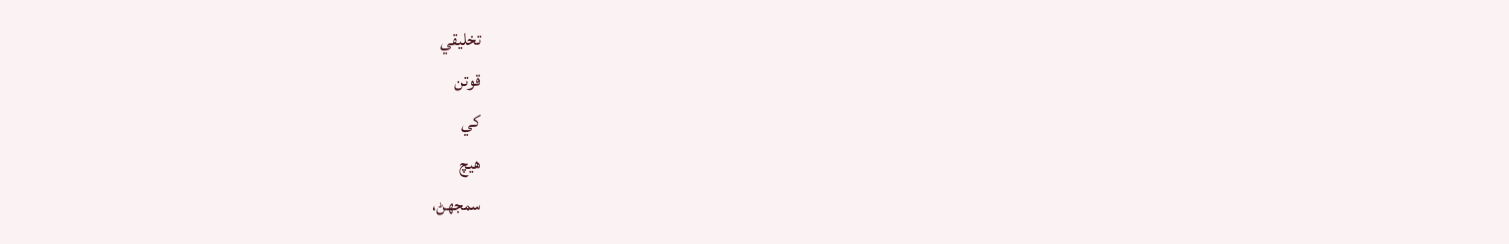تخليقي
قوتن
کي
هيچ
سمجهڻ،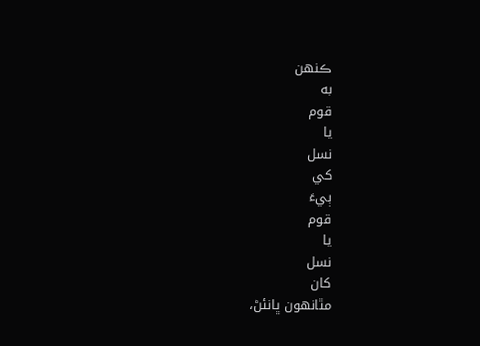ڪنهن
به
قوم
يا
نسل
کي
ٻيءَ
قوم
يا
نسل
کان
مٿانهون ڀانئڻ،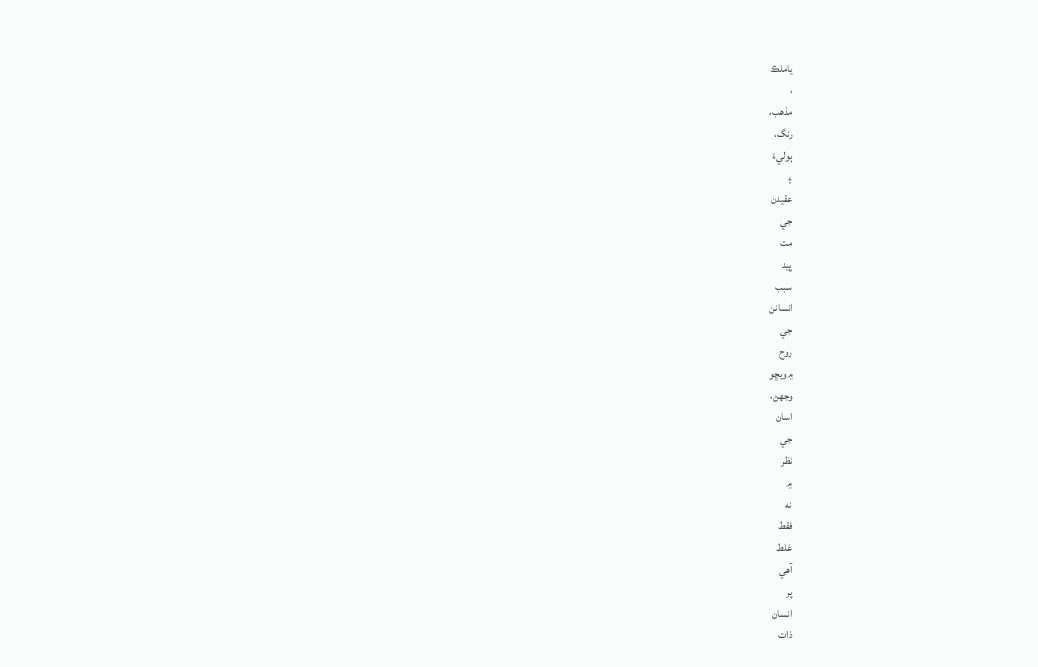ياملڪ
،
مذهب،
رنگ،
ٻوليءَ
۽
عقيدن
جي
مت
ڀيد
سبب
انسانن
جي
روح
۾ويڇو
وجهڻ،
اسان
جي
نظر
۾
نه
فقط
غلط
آهي
پر
انسان
ذات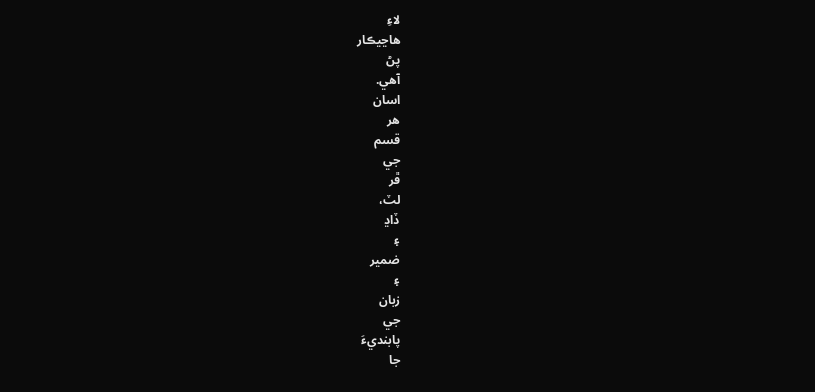لاءِ
هاڃيڪار
پڻ
آهي.
اسان
هر
قسم
جي
ڦر
لٽ،
ڏاڍ
۽
ضمير
۽
زبان
جي
پابنديءَ
جا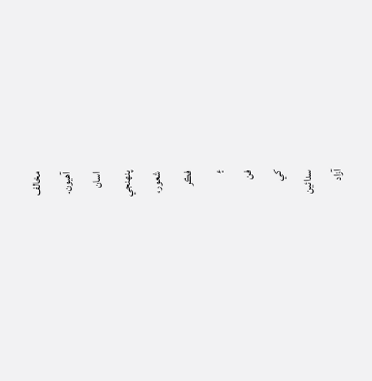مخالف
آهيون.
اسان
پنهنجي
شعور،
فڪر
۽
فن
کي
سدائين
آزاد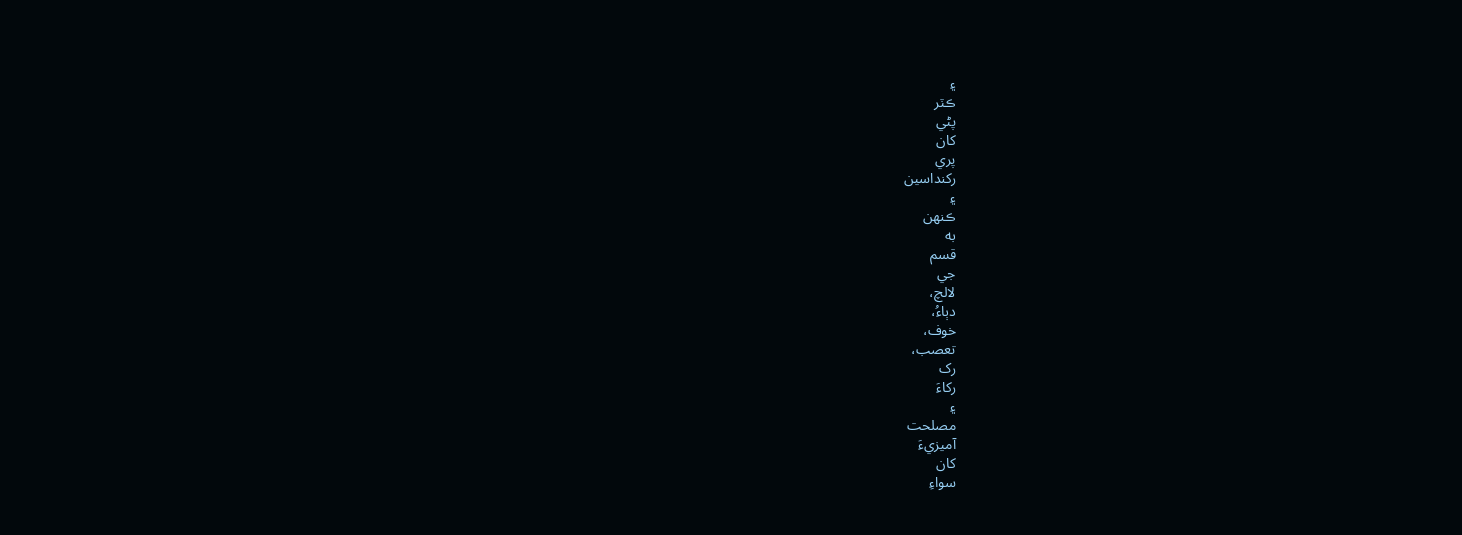۽
ڪٽر
پڻي
کان
پري
رکنداسين
۽
ڪنهن
به
قسم
جي
لالچ،
دٻاءُ،
خوف،
تعصب،
رک
رکاءَ
۽
مصلحت
آميزيءَ
کان
سواءِ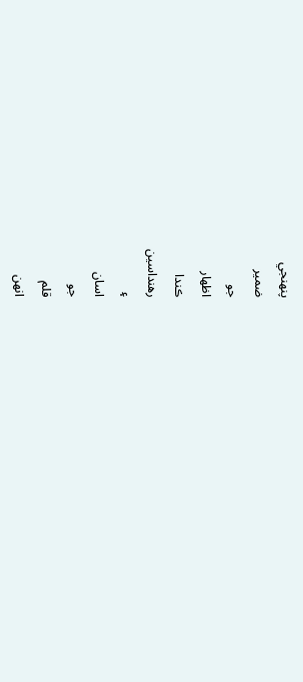پنهنجي
ضمير
جو
اظهار
ڪندا
رهنداسين
۽
اسان
جو
قلم
انهن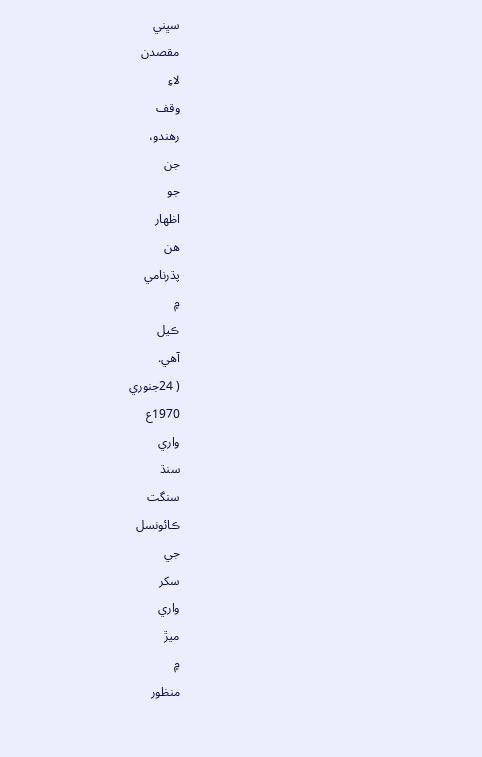سڀني
مقصدن
لاءِ
وقف
رهندو،
جن
جو
اظهار
هن
پڌرنامي
۾
ڪيل
آهي.
( 24جنوري
1970ع
واري
سنڌ
سنگت
ڪائونسل
جي
سکر
واري
ميڙ
۾
منظور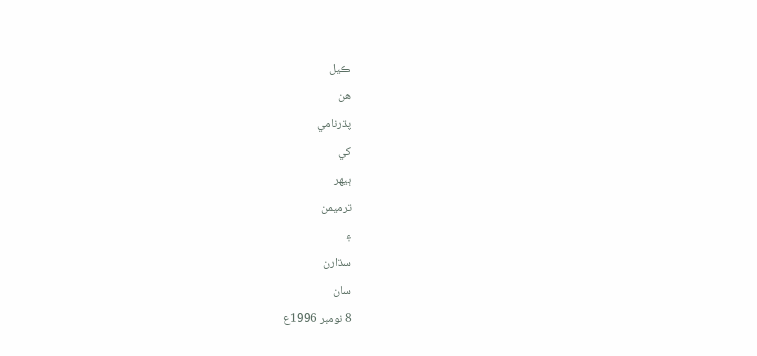ڪيل
هن
پڌرنامي
کي
ٻيهر
ترميمن
۽
سڌارن
سان
8 نومبر 1996ع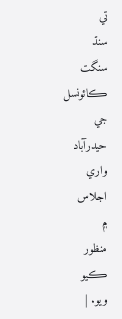تي
سنڌ
سنگت
ڪائونسل
جي
حيدرآباد
واري
اجلاس
۾
منظور
ڪيو
ويو. |